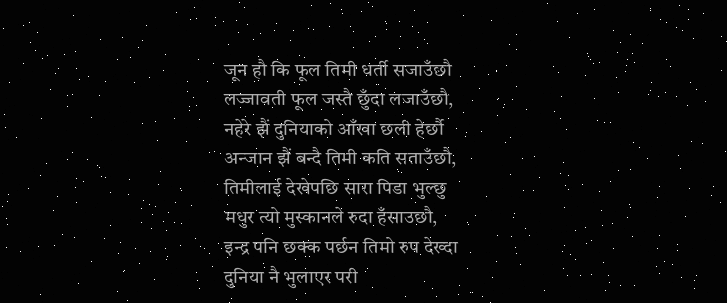जून हौ कि फूल तिमी धर्ती सजाउँछौ
लज्जावती फूल जस्तै छुँदा लजाउँछौ,
नहेरे झैं दुनियाको आँखा छली हेर्छौ
अन्जान झैं बन्दै तिमी कति सताउँछौ,
तिमीलाई देखेपछि सारा पिडा भुल्छु
मधुर त्यो मुस्कानले रुदा हँसाउछौ,
इन्द्र पनि छक्क पर्छन तिमो रुप देख्दा
दुनिया नै भुलाएर परी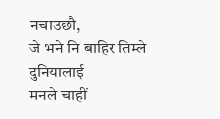नचाउछौ,
जे भने नि बाहिर तिम्ले दुनियालाई
मनले चाहीं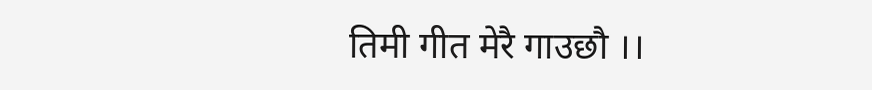तिमी गीत मेरै गाउछौ ।।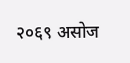२०६९ असोज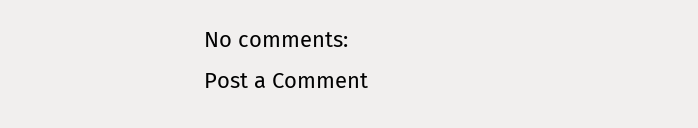No comments:
Post a Comment